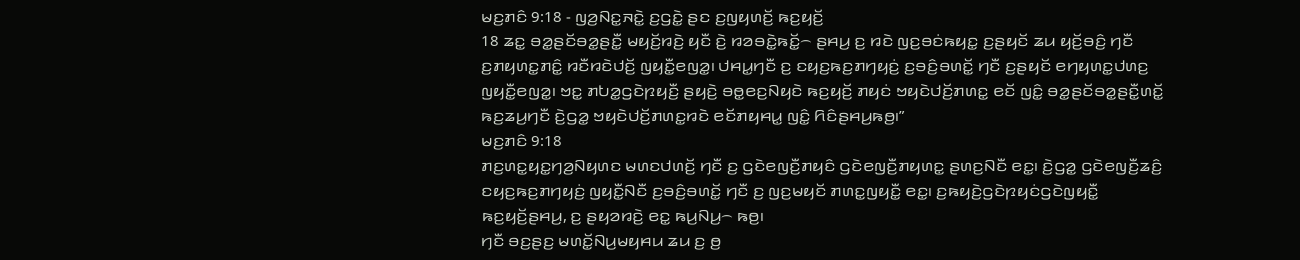ꤗꤢ꤬ꤊꤢꤨ 9:18 - ꤜꤤ꤬ꤡꤢ꤭ꤏꤢꤧ꤭ ꤢ꤬ꤞꤢꤧ꤭ ꤔꤢ ꤢ꤬ꤜꤟꤛꤢꤩ꤬ ꤒꤢ꤬ꤟꤢꤩ꤬
18 ꤘꤢ꤭ ꤋꤤ꤭ꤔꤢꤩꤋꤤ꤭ꤔꤢꤪ꤭ ꤗꤟꤢꤩ꤬ꤙꤢꤧ꤬ ꤟꤢꤪ ꤢꤧ꤬ ꤙꤤꤋꤢꤧ꤭ꤒꤢꤩ꤭꤮ ꤔꤌꤣ꤬ ꤢ꤬ ꤙꤢꤧ ꤜꤢ꤬ꤋꤢꤦꤒꤟꤢ꤭ ꤢ꤬ꤔꤟꤢꤩ ꤘꤣ ꤟꤢꤩ꤬ꤋꤢꤨ꤬ ꤚꤢꤪ ꤢ꤬ꤊꤟꤛꤢ꤭ꤊꤢꤨ꤭ ꤙꤢꤪꤙꤢꤧꤓꤢꤩ꤬ ꤜꤟꤢꤪ꤭ꤕꤜꤤ꤭꤯ ꤓꤌꤣ꤭ꤚꤢꤪ ꤢ꤬ ꤢꤟꤢ꤬ꤒꤢ꤬ꤊꤚꤟꤢꤦ꤬ ꤢ꤬ꤋꤢꤨ꤬ꤋꤛꤢꤩ꤭ ꤚꤢꤪ ꤢ꤬ꤔꤟꤢꤩ ꤕꤚꤟꤛꤢ꤭ꤓꤛꤢ꤬ ꤜꤟꤢꤪ꤭ꤕꤜꤤ꤭꤯ ꤠꤢ꤭ ꤊꤝꤤ꤭ꤞꤢꤧꤐꤟꤢꤪ꤬ ꤔꤟꤢꤧ꤬ ꤋꤥ꤭ꤕꤢ꤬ꤡꤟꤢꤧ ꤒꤢ꤬ꤟꤢꤩ꤬ ꤊꤟꤢꤦ ꤠꤟꤢꤧꤓꤢꤩ꤬ꤊꤛꤢ꤭ ꤕꤢꤩ ꤜꤢꤨ꤭ ꤋꤤ꤭ꤔꤢꤩꤋꤤ꤭ꤔꤢꤪ꤭ꤛꤢꤩ꤭ ꤒꤢ꤬ꤘꤣ꤬ꤚꤢꤪ ꤢꤧ꤬ꤞꤤ꤭ ꤠꤟꤢꤧꤓꤢꤩ꤬ꤊꤛꤢ꤭ꤙꤢꤧ ꤕꤢꤩꤊꤟꤌꤣ꤭ ꤜꤢꤨ꤭ ꤖꤢꤨꤔꤌꤣ꤬ꤒꤥ꤬꤯”
ꤗꤢ꤬ꤊꤢꤨ 9:18
ꤊꤢ꤬ꤛꤢ꤭ꤟꤢ꤭ꤚꤤ꤬ꤡꤟꤛꤢ ꤗꤛꤢꤓꤛꤢꤩ꤬ ꤚꤢꤪ ꤢ꤬ ꤞꤢꤧꤕꤜꤢꤪ꤬ꤊꤟꤢꤨ ꤞꤢꤧꤕꤜꤢꤪ꤬ꤊꤟꤛꤢ꤭ ꤔꤛꤢ꤬ꤡꤢꤪ ꤕꤢ꤭꤯ ꤢꤧ꤬ꤞꤤ꤭ ꤞꤢꤧꤕꤜꤢꤪ꤬ꤘꤢꤨ꤬ ꤢꤟꤢ꤬ꤒꤢ꤬ꤊꤚꤟꤢꤦ꤬ ꤜꤟꤢꤪ꤭ꤡꤢꤪ ꤢ꤬ꤋꤢꤨ꤬ꤋꤛꤢꤩ꤭ ꤚꤢꤪ ꤢ꤬ ꤜꤢ꤬ꤗꤟꤢꤩ ꤊꤛꤢ꤭ꤜꤟꤢꤪ꤭ ꤕꤢ꤭꤯ ꤢ꤬ꤒꤟꤢꤧ꤬ꤞꤢꤧꤐꤟꤢꤦꤞꤢꤧꤜꤟꤢꤪ꤭ ꤒꤢ꤬ꤟꤢꤩ꤬ꤔꤌꤣ꤬, ꤢ꤬ ꤔꤟꤤꤙꤢꤧ꤬ ꤕꤢ꤭ ꤒꤣ꤬ꤡꤣ꤬꤮ ꤒꤥ꤬꤯
ꤚꤢꤪ ꤋꤢ꤬ꤔꤢ꤬ ꤗꤛꤢꤩ꤭ꤡꤣ꤬ꤗꤟꤌꤣ ꤘꤣ ꤢ꤬ ꤥ꤬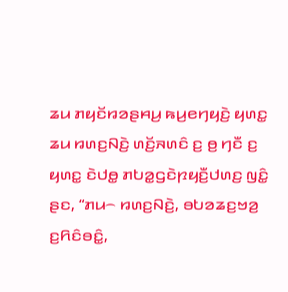ꤘꤣ ꤊꤟꤢꤩꤙꤤꤔꤌꤣ꤬ ꤒꤣ꤬ꤕꤚꤟꤢꤧ꤬ ꤟꤛꤢ꤭ ꤘꤣ ꤙꤛꤢ꤬ꤡꤢꤧ꤬ ꤛꤢꤩ꤬ꤏꤛꤢꤨ ꤢ꤬ ꤥ꤬ ꤚꤢꤪ ꤢ꤬ ꤟꤛꤢ꤭ ꤢꤧꤓꤥ꤭ ꤊꤝꤤ꤭ꤞꤢꤧꤐꤟꤢꤪ꤬ꤓꤛꤢ꤬ ꤜꤢꤨ꤭ ꤔꤢ, “ꤊꤣ꤮ ꤙꤛꤢ꤬ꤡꤢꤧ꤬, ꤋꤝꤤꤘꤢ꤬ꤠꤤ꤬ ꤢ꤬ꤖꤢꤨꤋꤢꤨ꤭,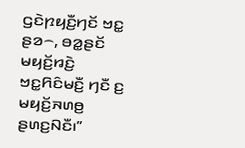ꤞꤢꤧꤐꤟꤢꤪ꤬ꤚꤢꤩ ꤠꤢ꤭ ꤔꤤ꤮, ꤋꤤ꤭ꤔꤢꤩ ꤗꤟꤢꤩ꤬ꤙꤢꤧ꤬ ꤠꤢ꤭ꤖꤢꤨꤗꤢꤪ꤬ ꤚꤢꤪ ꤢ꤬ ꤗꤟꤢꤩ꤬ꤏꤛꤥ꤬ ꤔꤛꤢ꤬ꤡꤢꤪ꤯”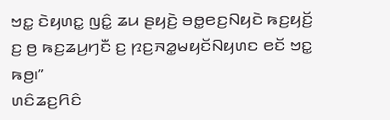ꤠꤢ꤭ ꤢꤧꤟꤛꤢ꤭ ꤜꤢꤨ꤭ ꤘꤣ ꤔꤟꤢꤧ꤬ ꤋꤥ꤭ꤕꤢ꤬ꤡꤟꤢꤧ ꤒꤢ꤬ꤟꤢꤩ꤬ ꤢ꤬ ꤥ꤬ ꤒꤢ꤬ꤘꤣ꤬ꤚꤢꤪ ꤢ꤬ ꤐꤢ꤬ꤏꤤ꤭ꤗꤟꤢꤩꤡꤟꤛꤢ ꤕꤢꤩ ꤠꤢ꤭ ꤒꤥ꤬꤯”
ꤛꤢꤨꤘꤢ꤬ꤖꤢꤨ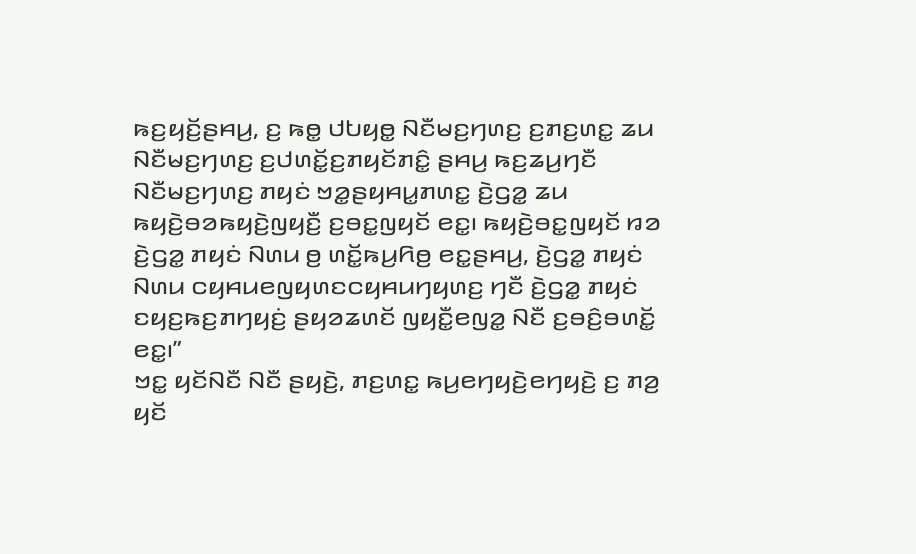ꤒꤢ꤬ꤟꤢꤩ꤬ꤔꤌꤣ꤬, ꤢ꤬ ꤒꤥ꤭ ꤓꤝꤟꤥ꤭ ꤡꤢꤪꤗꤢ꤬ꤚꤛꤢ꤬ ꤢ꤬ꤊꤢ꤬ꤛꤢ꤭ ꤘꤣ ꤡꤢꤪꤗꤢ꤬ꤚꤛꤢ꤬ ꤢ꤬ꤓꤛꤢꤩ꤭ꤢ꤬ꤊꤟꤢꤩꤊꤢꤨ꤭ ꤔꤌꤣ꤬ ꤒꤢ꤬ꤘꤣ꤬ꤚꤢꤪ ꤡꤢꤪꤗꤢ꤬ꤚꤛꤢ꤬ ꤊꤟꤢꤦ ꤠꤤ꤭ꤔꤟꤌꤣ꤭ꤊꤛꤢ꤭ ꤢꤧ꤬ꤞꤤ꤭ ꤘꤣ ꤒꤟꤢꤧ꤬ꤋꤤꤒꤟꤢꤧ꤬ꤜꤟꤢꤪ꤬ ꤢ꤬ꤋꤢ꤭ꤜꤟꤢꤩ ꤕꤢ꤭꤯ ꤒꤟꤢꤧ꤬ꤋꤢ꤭ꤜꤟꤢꤩ ꤙꤤ ꤢꤧ꤬ꤞꤤ꤭ ꤊꤟꤢꤦ ꤡꤛꤣ ꤥ꤬ ꤛꤢꤩ꤭ꤒꤣ꤬ꤖꤥ꤬ ꤕꤢ꤭ꤔꤌꤣ꤬, ꤢꤧ꤬ꤞꤤ꤭ ꤊꤟꤢꤦ ꤡꤛꤣ ꤍꤟꤌꤣꤕꤜꤟꤛꤢꤍꤟꤌꤣꤚꤟꤛꤢ꤬ ꤚꤢꤪ ꤢꤧ꤬ꤞꤤ꤭ ꤊꤟꤢꤦ ꤢꤟꤢ꤬ꤒꤢ꤬ꤊꤚꤟꤢꤦ꤬ ꤔꤟꤤꤘꤛꤢꤩ ꤜꤟꤢꤪ꤭ꤕꤜꤤ꤭ ꤡꤢꤪ ꤢ꤬ꤋꤢꤨ꤬ꤋꤛꤢꤩ꤭ ꤕꤢ꤭꤯”
ꤠꤢ꤭ ꤟꤢꤩꤡꤢꤪ ꤡꤢꤪ ꤔꤟꤢꤧ꤬, ꤊꤢ꤬ꤛꤢ꤭ ꤒꤣ꤬ꤕꤚꤟꤢꤧ꤬ꤕꤚꤟꤢꤧ꤬ ꤢ꤬ ꤊꤤ꤬ ꤟꤢꤩ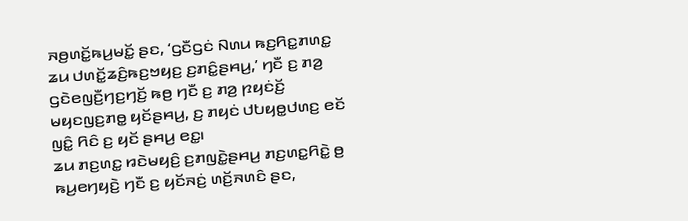ꤏꤥ꤬ꤛꤢꤩ꤭ꤒꤣ꤬ꤗꤢꤩ꤭ ꤔꤢ, ‘ꤞꤢꤪꤞꤢꤦ ꤡꤛꤣ ꤒꤢ꤬ꤖꤢ꤭ꤊꤛꤢ꤭ ꤘꤣ ꤓꤛꤢꤩ꤭ꤘꤢꤨ꤬ꤒꤢ꤬ꤠꤟꤢ꤬ ꤢ꤬ꤊꤢꤨ꤭ꤔꤌꤣ꤬,’ ꤚꤢꤪ ꤢ꤬ ꤊꤤ꤬ ꤞꤢꤧꤕꤜꤢꤪ꤬ꤚꤢ꤬ꤚꤢꤩ꤬ ꤒꤥ꤬ ꤚꤢꤪ ꤢ꤬ ꤊꤤ꤬ ꤐꤟꤢꤦꤢꤩ꤬ ꤗꤟꤢꤜꤢ꤬ꤊꤥ꤭ ꤟꤢꤩꤔꤌꤣ꤬, ꤢ꤬ ꤊꤟꤢꤦ ꤓꤝꤟꤥ꤭ꤓꤛꤢ꤬ ꤕꤢꤩ ꤜꤢꤨ꤭ ꤖꤢꤨ ꤢ꤬ ꤟꤢꤩ ꤔꤌꤣ꤬ ꤕꤢ꤭꤯
ꤘꤣ ꤊꤢ꤬ꤛꤢ꤭ ꤙꤢꤧꤗꤟꤢꤨ꤬ ꤢ꤬ꤊꤜꤢꤧ꤭ꤔꤌꤣ꤬ ꤊꤢ꤬ꤛꤢ꤭ꤖꤢꤧ꤭ ꤥ꤬ ꤒꤣ꤬ꤕꤚꤟꤢꤧ꤬ ꤚꤢꤪ ꤢ꤬ ꤟꤢꤩꤏꤢꤦ꤬ ꤛꤢꤩ꤬ꤏꤛꤢꤨ ꤔꤢ,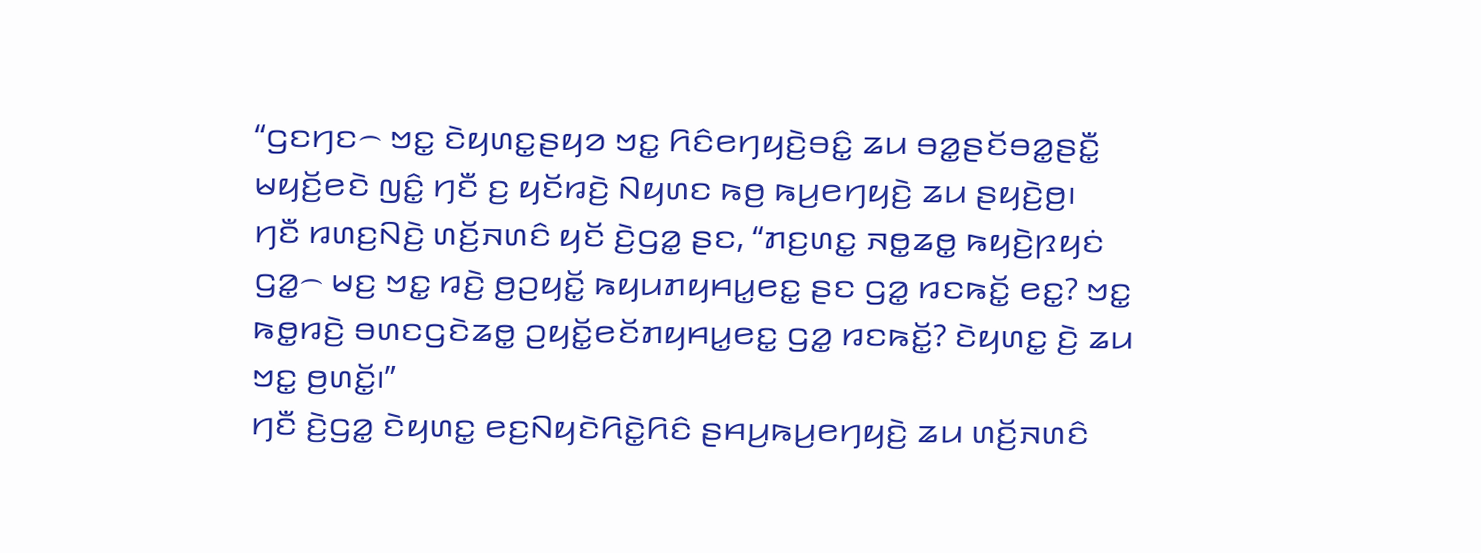“ꤞꤢꤚꤢ꤮ ꤠꤢ꤭ ꤢꤧꤟꤛꤢ꤭ꤔꤟꤤ ꤠꤢ꤭ ꤖꤢꤨꤕꤚꤟꤢꤧ꤬ꤋꤢꤨ꤭ ꤘꤣ ꤋꤤ꤭ꤔꤢꤩꤋꤤ꤭ꤔꤢꤪ꤭ ꤗꤟꤢꤩ꤬ꤕꤢꤧ ꤜꤢꤨ꤭ ꤚꤢꤪ ꤢ꤬ ꤟꤢꤩꤙꤢꤧ꤬ ꤡꤟꤛꤢ ꤒꤥ꤬ ꤒꤣ꤬ꤕꤚꤟꤢꤧ꤬ ꤘꤣ ꤔꤟꤢꤧ꤬ꤥ꤬꤯
ꤚꤢꤪ ꤙꤛꤢ꤬ꤡꤢꤧ꤬ ꤛꤢꤩ꤬ꤏꤛꤢꤨ ꤟꤢꤩ ꤢꤧ꤬ꤞꤤ꤭ ꤔꤢ, “ꤊꤢ꤬ꤛꤢ꤭ ꤏꤥ꤭ꤘꤥ꤭ ꤒꤟꤢꤧ꤬ꤐꤟꤢꤦ ꤞꤤ꤭꤮ ꤗꤢ꤬ ꤠꤢ꤭ ꤙꤢꤧ꤬ ꤥ꤬ꤑꤟꤢꤩ꤭ ꤒꤟꤣꤊꤟꤌꤣ꤭ꤕꤢ꤭ ꤔꤢ ꤞꤤ꤭ ꤙꤢꤒꤢꤩ꤭ ꤕꤢ꤭? ꤠꤢ꤭ ꤒꤥ꤭ꤙꤢꤧ꤬ ꤋꤛꤢꤞꤢꤧꤘꤥ꤭ ꤑꤟꤢꤩ꤭ꤕꤢꤩꤊꤟꤌꤣ꤭ꤕꤢ꤭ ꤞꤤ꤭ ꤙꤢꤒꤢꤩ꤭? ꤢꤧꤟꤛꤢ꤭ ꤢꤧ꤬ ꤘꤣ ꤠꤢ꤭ ꤥ꤬ꤛꤢꤩ꤭꤯”
ꤚꤢꤪ ꤢꤧ꤬ꤞꤤ꤭ ꤢꤧꤟꤛꤢ꤭ ꤕꤢ꤬ꤡꤟꤢꤧꤖꤢꤧ꤭ꤖꤢꤨ ꤔꤌꤣ꤬ꤒꤣ꤬ꤕꤚꤟꤢꤧ꤬ ꤘꤣ ꤛꤢꤩ꤬ꤏꤛꤢꤨ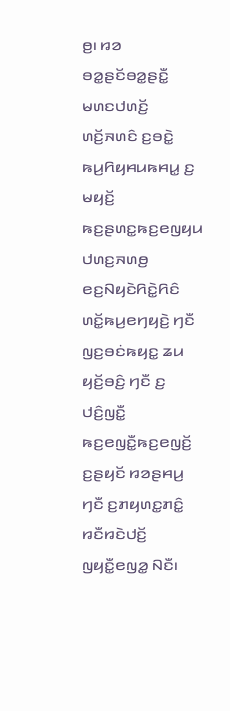ꤥ꤬꤯ ꤙꤤ ꤋꤤ꤭ꤔꤢꤩꤋꤤ꤭ꤔꤢꤪ꤭ ꤗꤛꤢꤓꤛꤢꤩ꤬ ꤛꤢꤩ꤬ꤏꤛꤢꤨ ꤢ꤬ꤋꤢꤧ꤭ ꤒꤣ꤬ꤖꤟꤌꤣꤒꤌꤣ꤭ ꤢ꤬ ꤗꤟꤢꤩ꤬ ꤒꤢ꤬ꤔꤛꤢ꤭ꤒꤢ꤬ꤕꤜꤟꤣ ꤓꤛꤢ꤬ꤏꤛꤥ꤬ ꤕꤢ꤬ꤡꤟꤢꤧꤖꤢꤧ꤭ꤖꤢꤨ ꤛꤢꤩ꤭ꤒꤣ꤬ꤕꤚꤟꤢꤧ꤬ ꤚꤢꤪ ꤜꤢ꤬ꤋꤢꤦꤒꤟꤢ꤭ ꤘꤣ ꤟꤢꤩ꤬ꤋꤢꤨ꤬ ꤚꤢꤪ ꤢ꤬ ꤓꤢꤨ꤬ꤜꤢꤪ꤭ ꤒꤢ꤬ꤕꤜꤢꤪ꤭ꤒꤢ꤬ꤕꤜꤢꤩ꤬ ꤢ꤬ꤔꤟꤢꤩ ꤙꤤꤔꤌꤣ꤬ ꤚꤢꤪ ꤢ꤬ꤊꤟꤛꤢ꤭ꤊꤢꤨ꤭ ꤙꤢꤪꤙꤢꤧꤓꤢꤩ꤬ ꤜꤟꤢꤪ꤭ꤕꤜꤤ꤭ ꤡꤢꤪ꤯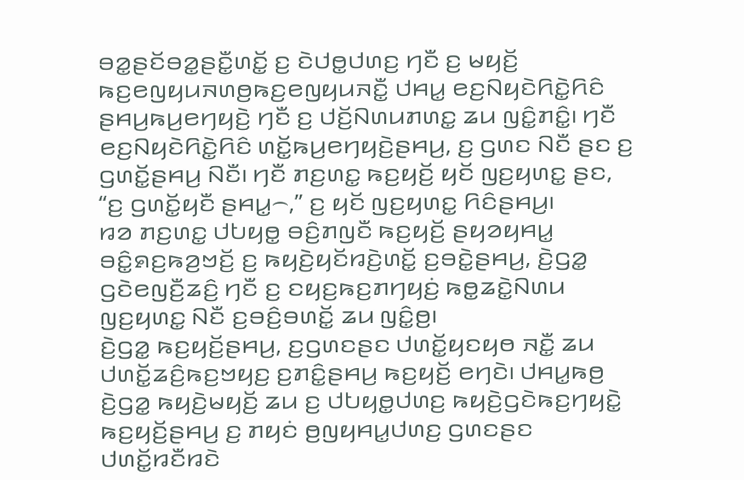ꤋꤤ꤭ꤔꤢꤩꤋꤤ꤭ꤔꤢꤪ꤭ꤛꤢꤩ꤭ ꤢ꤬ ꤢꤧꤓꤥ꤭ꤓꤛꤢ꤬ ꤚꤢꤪ ꤢ꤬ ꤗꤟꤢꤩ꤬ ꤒꤢ꤬ꤕꤜꤟꤣꤏꤛꤥ꤬ꤒꤢ꤬ꤕꤜꤟꤣꤏꤢꤪ꤭ ꤓꤌꤣ꤭ ꤕꤢ꤬ꤡꤟꤢꤧꤖꤢꤧ꤭ꤖꤢꤨ ꤔꤌꤣ꤬ꤒꤣ꤬ꤕꤚꤟꤢꤧ꤬ ꤚꤢꤪ ꤢ꤬ ꤓꤢꤩ꤬ꤡꤛꤣꤊꤛꤢ꤭ ꤘꤣ ꤜꤢꤨ꤭ꤊꤢꤨ꤭꤯ ꤚꤢꤪ ꤕꤢ꤬ꤡꤟꤢꤧꤖꤢꤧ꤭ꤖꤢꤨ ꤛꤢꤩ꤭ꤒꤣ꤬ꤕꤚꤟꤢꤧ꤬ꤔꤌꤣ꤬, ꤢ꤬ ꤞꤛꤢ ꤡꤢꤪ ꤔꤢ ꤢ꤬ ꤞꤛꤢꤩ꤭ꤔꤌꤣ꤬ ꤡꤢꤪ꤯ ꤚꤢꤪ ꤊꤢ꤬ꤛꤢ꤭ ꤒꤢ꤬ꤟꤢꤩ꤬ ꤟꤢꤩ ꤜꤢ꤬ꤟꤛꤢ꤭ ꤔꤢ, “ꤢ꤬ ꤞꤛꤢꤩ꤭ꤟꤢꤪ ꤔꤌꤣ꤭꤮,” ꤢ꤬ ꤟꤢꤩ ꤜꤢ꤬ꤟꤛꤢ꤭ ꤖꤢꤨꤔꤌꤣ꤬꤯
ꤙꤤ ꤊꤢ꤬ꤛꤢ꤭ ꤓꤝꤟꤥ꤭ ꤋꤢꤨ꤬ꤊꤜꤢꤪ ꤒꤢ꤬ꤟꤢꤩ꤬ ꤔꤟꤤꤟꤌꤣ꤭ ꤋꤢꤨ꤭ꤎꤢ꤬ꤒꤤ꤬ꤠꤢꤩ꤬ ꤢ꤬ ꤒꤟꤢꤧ꤬ꤟꤢꤩꤙꤢꤧ꤬ꤛꤢꤩ꤭ ꤢ꤬ꤋꤢꤧ꤭ꤔꤌꤣ꤬, ꤢꤧ꤬ꤞꤤ꤭ ꤞꤢꤧꤕꤜꤢꤪ꤬ꤘꤢꤨ꤬ ꤚꤢꤪ ꤢ꤬ ꤢꤟꤢ꤬ꤒꤢ꤬ꤊꤚꤟꤢꤦ꤬ ꤒꤥ꤭ꤘꤢꤧ꤭ꤡꤛꤣ ꤜꤢ꤬ꤟꤛꤢ꤭ ꤡꤢꤪ ꤢ꤬ꤋꤢꤨ꤬ꤋꤛꤢꤩ꤭ ꤘꤣ ꤜꤢꤨ꤭ꤥ꤬꤯
ꤢꤧ꤬ꤞꤤ꤭ ꤒꤢ꤬ꤟꤢꤩ꤬ꤔꤌꤣ꤬, ꤢ꤬ꤞꤛꤢꤔꤢ ꤓꤛꤢꤩ꤭ꤟꤢꤟꤥ ꤏꤢꤪ꤭ ꤘꤣ ꤓꤛꤢꤩ꤭ꤘꤢꤨ꤬ꤒꤢ꤬ꤠꤟꤢ꤬ ꤢ꤬ꤊꤢꤨ꤭ꤔꤌꤣ꤬ ꤒꤢ꤬ꤟꤢꤩ꤬ ꤕꤚꤢꤧ꤯ ꤓꤌꤣ꤭ꤒꤥ꤬ ꤢꤧ꤬ꤞꤤ꤭ ꤒꤟꤢꤧ꤬ꤗꤟꤢꤩ꤬ ꤘꤣ ꤢ꤬ ꤓꤝꤟꤥ꤭ꤓꤛꤢ꤬ ꤒꤟꤢꤧ꤬ꤞꤢꤧꤒꤢ꤬ꤚꤟꤢꤧ꤭ ꤒꤢ꤬ꤟꤢꤩ꤬ꤔꤌꤣ꤬ ꤢ꤬ ꤊꤟꤢꤦ ꤥ꤬ꤜꤟꤌꤣ꤭ꤓꤛꤢ꤬ ꤞꤛꤢꤔꤢ ꤓꤛꤢꤩ꤭ꤙꤢꤪꤙꤢꤧ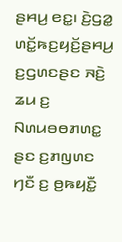ꤔꤌꤣ꤬ ꤕꤢ꤭꤯ ꤢꤧ꤬ꤞꤤ꤭ ꤛꤢꤩ꤭ꤒꤢ꤬ꤟꤢꤩ꤬ꤔꤌꤣ꤬ ꤢ꤬ꤞꤛꤢꤔꤢ ꤏꤢꤧ꤬ ꤘꤣ ꤢ꤬ ꤡꤛꤣꤋꤥꤊꤛꤢ꤭ ꤔꤢ ꤢ꤬ꤊꤜꤛꤢ ꤚꤢꤪ ꤢ꤬ ꤥ꤬ꤒꤟꤢꤪ꤭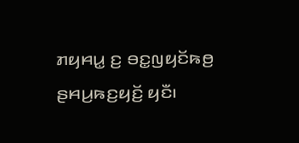ꤊꤟꤌꤣ꤭ ꤢ꤬ ꤋꤢ꤭ꤜꤟꤢꤩꤒꤥ꤬ ꤔꤌꤣ꤬ꤒꤢ꤬ꤟꤢꤩ꤬ ꤟꤢꤪ꤯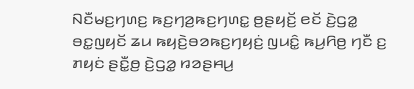ꤡꤢꤪꤗꤢ꤬ꤚꤛꤢ꤬ ꤒꤢ꤬ꤚꤤ꤬ꤒꤢ꤬ꤚꤛꤢ꤭ ꤥ꤬ꤔꤟꤢꤩ꤬ ꤕꤢꤩ ꤢꤧ꤬ꤞꤤ꤭ ꤋꤢ꤭ꤜꤟꤢꤩ ꤘꤣ ꤒꤟꤢꤧ꤬ꤋꤤꤒꤢ꤬ꤚꤟꤢꤦ꤬ ꤜꤣꤢꤨ꤭ ꤒꤣ꤬ꤖꤥ꤬ ꤚꤢꤪ ꤢ꤬ ꤊꤟꤢꤦ ꤔꤢꤪ꤭ꤥ꤬ ꤢꤧ꤬ꤞꤤ꤭ ꤙꤤꤔꤌꤣ꤬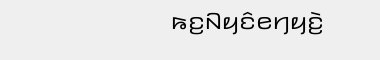ꤒꤢ꤬ꤡꤟꤢꤨꤕꤚꤟꤢꤧ꤬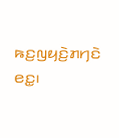ꤒꤢ꤬ꤜꤟꤢꤧ꤬ꤊꤚꤢꤧ ꤕꤢ꤭꤯